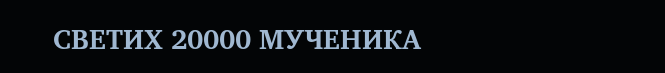СВЕТИХ 20000 МУЧЕНИКА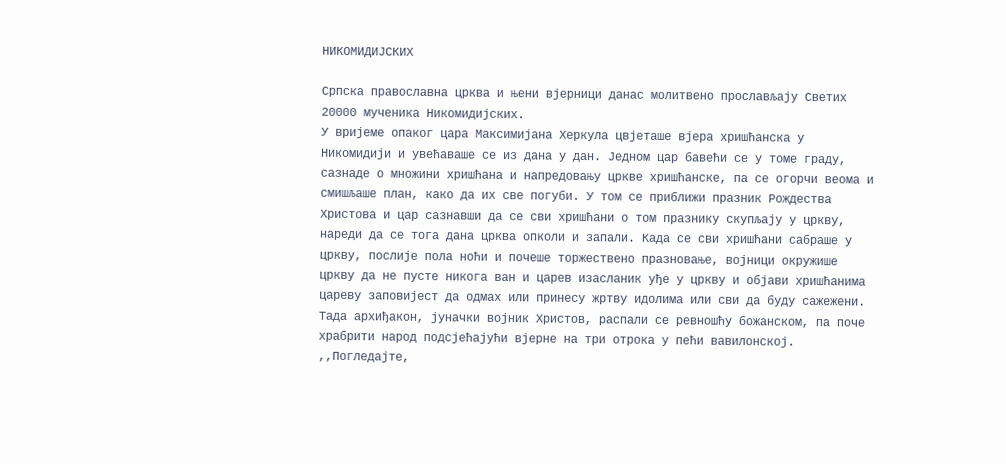НИКОМИДИЈСКИХ

Српска православна црква и њени вјерници данас молитвено прослављају Светих 20000 мученика Никомидијских.
У вријеме опаког цара Максимијана Херкула цвјеташе вјера хришћанска у Никомидији и увећаваше се из дана у дан. Једном цар бавећи се у томе граду, сазнаде о множини хришћана и напредовању цркве хришћанске, па се огорчи веома и смишљаше план, како да их све погуби. У том се приближи празник Рождества Христова и цар сазнавши да се сви хришћани о том празнику скупљају у цркву, нареди да се тога дана црква опколи и запали. Када се сви хришћани сабраше у цркву, послије пола ноћи и почеше торжествено празновање, војници окружише цркву да не пусте никога ван и царев изасланик уђе у цркву и објави хришћанима цареву заповијест да одмах или принесу жртву идолима или сви да буду сажежени.
Тада архиђакон, јуначки војник Христов, распали се ревношћу божанском, па поче храбрити народ подсјећајући вјерне на три отрока у пећи вавилонској. ,,Погледајте,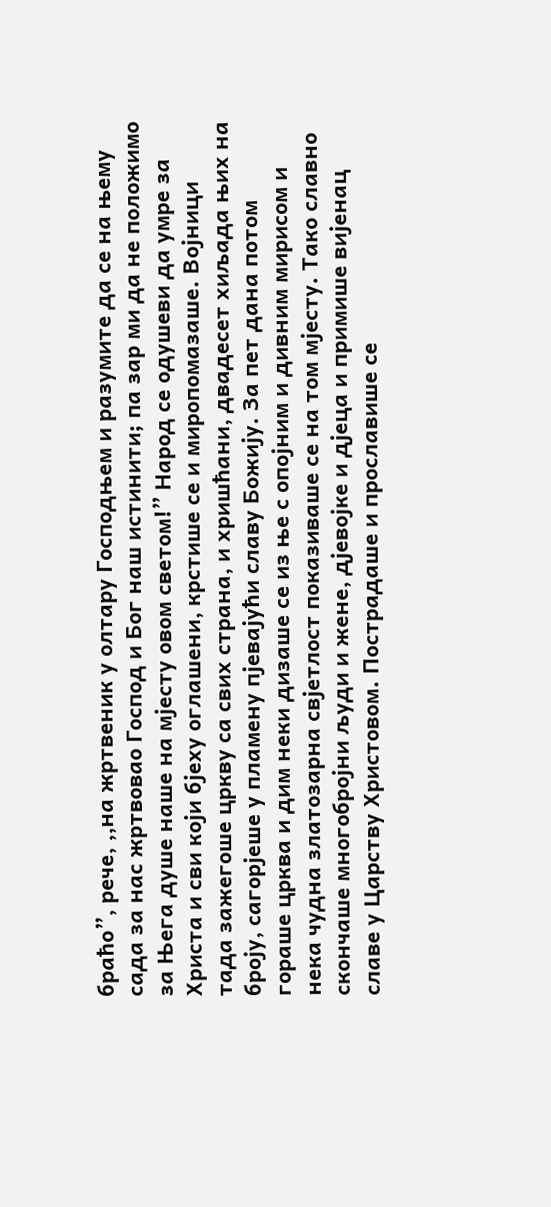браћо”, рече, ,,на жртвеник у олтару Господњем и разумите да се на њему сада за нас жртвовао Господ и Бог наш истинити; па зар ми да не положимо за Њега душе наше на мјесту овом светом!” Народ се одушеви да умре за Христа и сви који бјеху оглашени, крстише се и миропомазаше. Војници тада зажегоше цркву са свих страна, и хришћани, двадесет хиљада њих на броју, сагорјеше у пламену пјевајући славу Божију. За пет дана потом гораше црква и дим неки дизаше се из ње с опојним и дивним мирисом и нека чудна златозарна свјетлост показиваше се на том мјесту. Тако славно скончаше многобројни људи и жене, дјевојке и дјеца и примише вијенац славе у Царству Христовом. Пострадаше и прославише се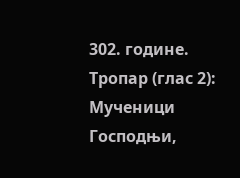302. године.
Тропар (глас 2):
Мученици Господњи,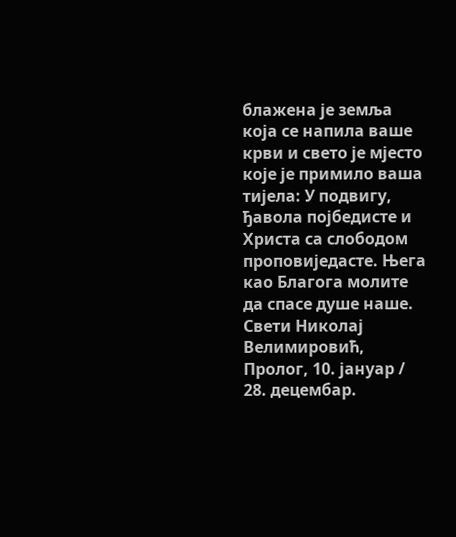блажена је земља која се напила ваше крви и свето је мјесто које је примило ваша тијела: У подвигу, ђавола појбедисте и Христа са слободом проповиједасте. Њега као Благога молите да спасе душе наше.
Свети Николај Велимировић, Пролог, 10. јануар / 28. децембар.